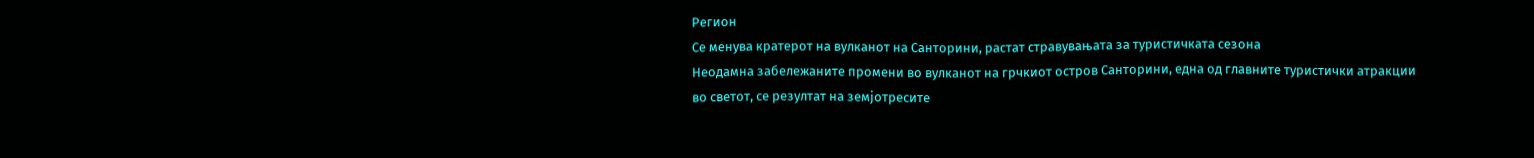Регион
Се менува кратерот на вулканот на Санторини, растат стравувањата за туристичката сезона
Неодамна забележаните промени во вулканот на грчкиот остров Санторини, една од главните туристички атракции во светот, се резултат на земјотресите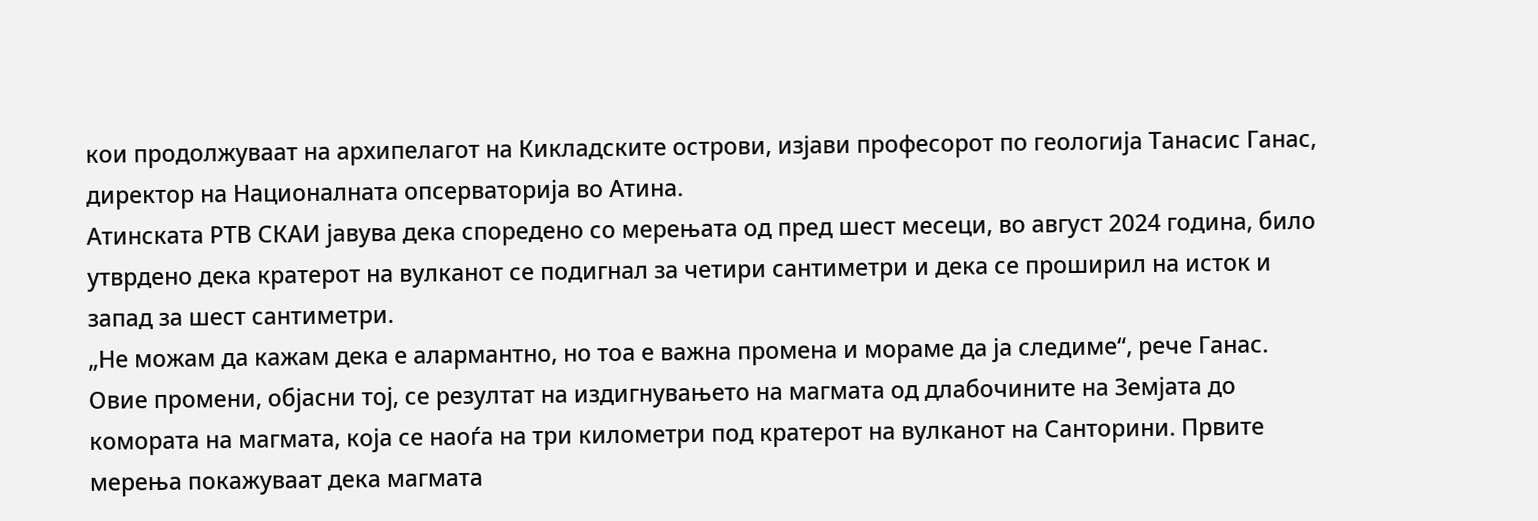кои продолжуваат на архипелагот на Кикладските острови, изјави професорот по геологија Танасис Ганас, директор на Националната опсерваторија во Атина.
Атинската РТВ СКАИ јавува дека споредено со мерењата од пред шест месеци, во август 2024 година, било утврдено дека кратерот на вулканот се подигнал за четири сантиметри и дека се проширил на исток и запад за шест сантиметри.
„Не можам да кажам дека е алармантно, но тоа е важна промена и мораме да ја следиме“, рече Ганас.
Овие промени, објасни тој, се резултат на издигнувањето на магмата од длабочините на Земјата до комората на магмата, која се наоѓа на три километри под кратерот на вулканот на Санторини. Првите мерења покажуваат дека магмата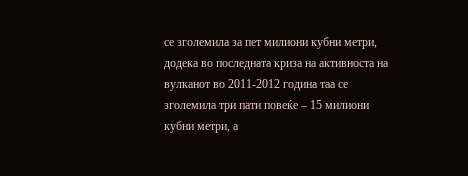се зголемила за пет милиони кубни метри, додека во последната криза на активноста на вулканот во 2011-2012 година таа се зголемила три пати повеќе – 15 милиони кубни метри, а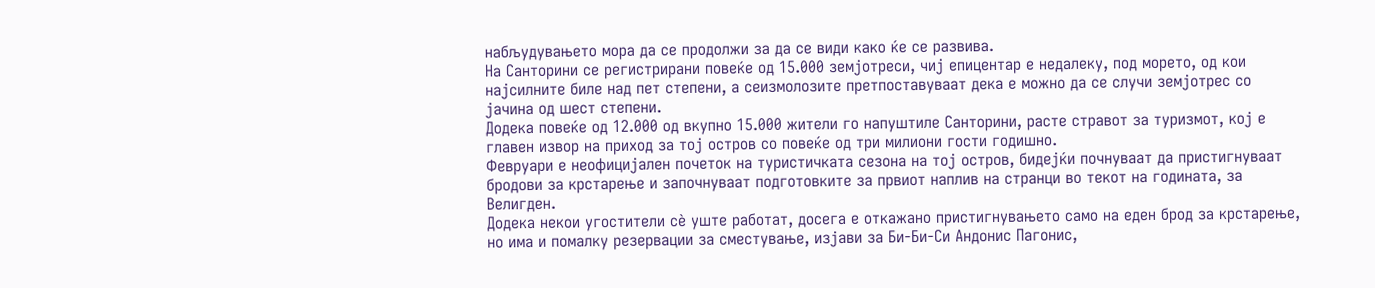набљудувањето мора да се продолжи за да се види како ќе се развива.
На Санторини се регистрирани повеќе од 15.000 земјотреси, чиј епицентар е недалеку, под морето, од кои најсилните биле над пет степени, а сеизмолозите претпоставуваат дека е можно да се случи земјотрес со јачина од шест степени.
Додека повеќе од 12.000 од вкупно 15.000 жители го напуштиле Санторини, расте стравот за туризмот, кој е главен извор на приход за тој остров со повеќе од три милиони гости годишно.
Февруари е неофицијален почеток на туристичката сезона на тој остров, бидејќи почнуваат да пристигнуваат бродови за крстарење и започнуваат подготовките за првиот наплив на странци во текот на годината, за Велигден.
Додека некои угостители сè уште работат, досега е откажано пристигнувањето само на еден брод за крстарење, но има и помалку резервации за сместување, изјави за Би-Би-Си Андонис Пагонис,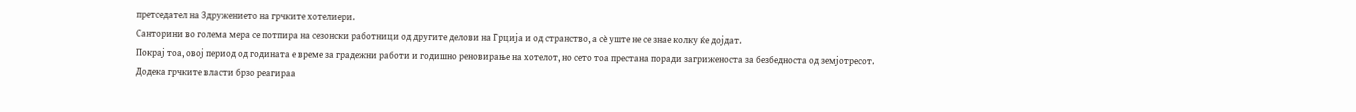претседател на Здружението на грчките хотелиери.
Санторини во голема мера се потпира на сезонски работници од другите делови на Грција и од странство, а сè уште не се знае колку ќе дојдат.
Покрај тоа, овој период од годината е време за градежни работи и годишно реновирање на хотелот, но сето тоа престана поради загриженоста за безбедноста од земјотресот.
Додека грчките власти брзо реагираа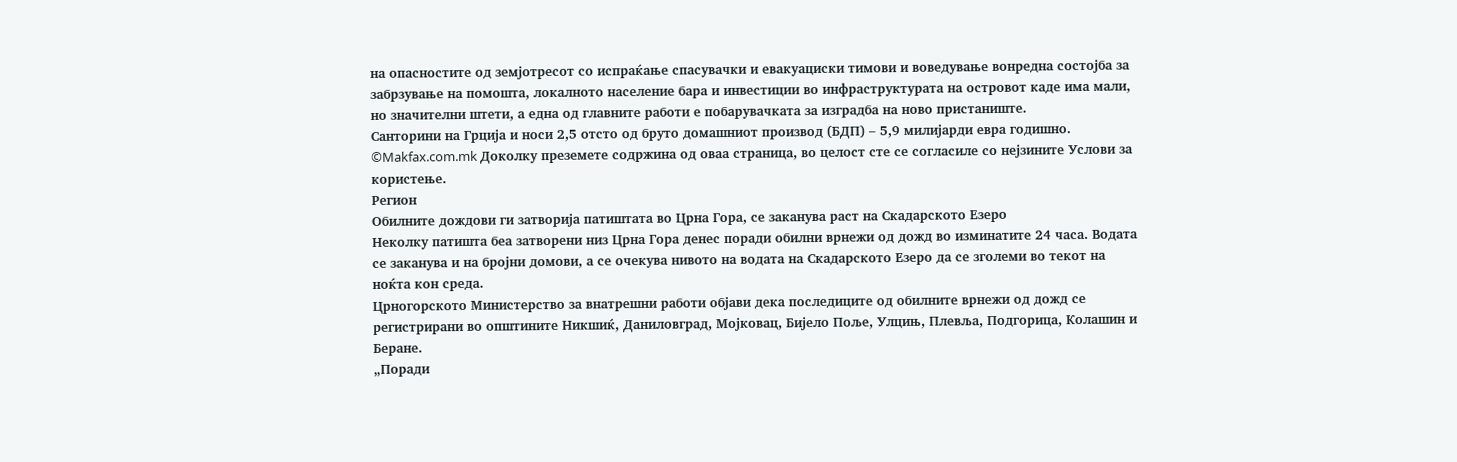на опасностите од земјотресот со испраќање спасувачки и евакуациски тимови и воведување вонредна состојба за забрзување на помошта, локалното население бара и инвестиции во инфраструктурата на островот каде има мали, но значителни штети, а една од главните работи е побарувачката за изградба на ново пристаниште.
Санторини на Грција и носи 2,5 отсто од бруто домашниот производ (БДП) – 5,9 милијарди евра годишно.
©Makfax.com.mk Доколку преземете содржина од оваа страница, во целост сте се согласиле со нејзините Услови за користење.
Регион
Обилните дождови ги затворија патиштата во Црна Гора, се заканува раст на Скадарското Езеро
Неколку патишта беа затворени низ Црна Гора денес поради обилни врнежи од дожд во изминатите 24 часа. Водата се заканува и на бројни домови, а се очекува нивото на водата на Скадарското Езеро да се зголеми во текот на ноќта кон среда.
Црногорското Министерство за внатрешни работи објави дека последиците од обилните врнежи од дожд се регистрирани во општините Никшиќ, Даниловград, Мојковац, Бијело Поље, Улцињ, Плевља, Подгорица, Колашин и Беране.
„Поради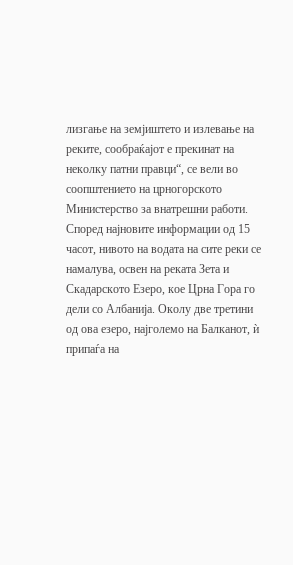лизгање на земјиштето и излевање на реките, сообраќајот е прекинат на неколку патни правци“, се вели во соопштението на црногорското Министерство за внатрешни работи.
Според најновите информации од 15 часот, нивото на водата на сите реки се намалува, освен на реката Зета и Скадарското Езеро, кое Црна Гора го дели со Албанија. Околу две третини од ова езеро, најголемо на Балканот, ѝ припаѓа на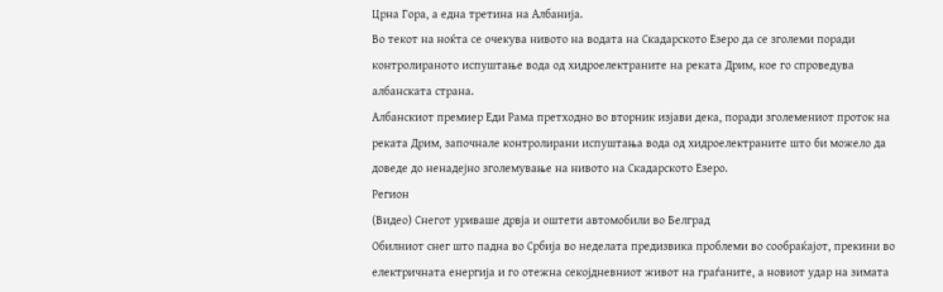Црна Гора, а една третина на Албанија.
Во текот на ноќта се очекува нивото на водата на Скадарското Езеро да се зголеми поради контролираното испуштање вода од хидроелектраните на реката Дрим, кое го спроведува албанската страна.
Албанскиот премиер Еди Рама претходно во вторник изјави дека, поради зголемениот проток на реката Дрим, започнале контролирани испуштања вода од хидроелектраните што би можело да доведе до ненадејно зголемување на нивото на Скадарското Езеро.
Регион
(Видео) Снегот уриваше дрвја и оштети автомобили во Белград
Обилниот снег што падна во Србија во неделата предизвика проблеми во сообраќајот, прекини во електричната енергија и го отежна секојдневниот живот на граѓаните, а новиот удар на зимата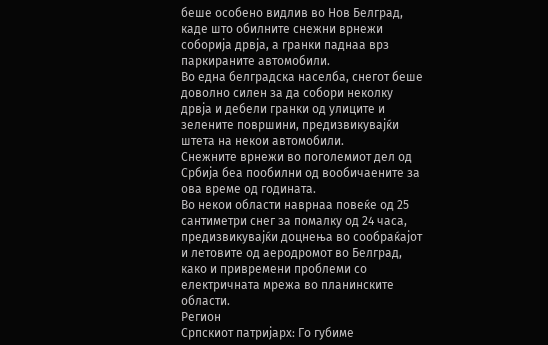беше особено видлив во Нов Белград, каде што обилните снежни врнежи соборија дрвја, а гранки паднаа врз паркираните автомобили.
Во една белградска населба, снегот беше доволно силен за да собори неколку дрвја и дебели гранки од улиците и зелените површини, предизвикувајќи штета на некои автомобили.
Снежните врнежи во поголемиот дел од Србија беа пообилни од вообичаените за ова време од годината.
Во некои области наврнаа повеќе од 25 сантиметри снег за помалку од 24 часа, предизвикувајќи доцнења во сообраќајот и летовите од аеродромот во Белград, како и привремени проблеми со електричната мрежа во планинските области.
Регион
Српскиот патријарх: Го губиме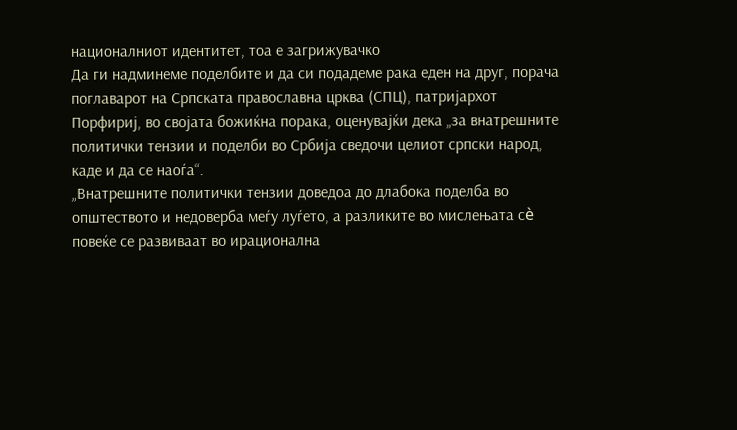националниот идентитет, тоа е загрижувачко
Да ги надминеме поделбите и да си подадеме рака еден на друг, порача поглаварот на Српската православна црква (СПЦ), патријархот Порфириј, во својата божиќна порака, оценувајќи дека „за внатрешните политички тензии и поделби во Србија сведочи целиот српски народ, каде и да се наоѓа“.
„Внатрешните политички тензии доведоа до длабока поделба во општеството и недоверба меѓу луѓето, а разликите во мислењата сè повеќе се развиваат во ирационална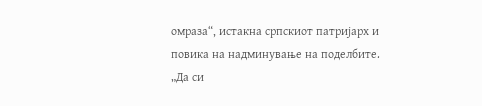омраза“, истакна српскиот патријарх и повика на надминување на поделбите.
„Да си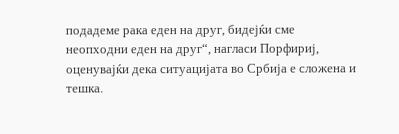подадеме рака еден на друг, бидејќи сме неопходни еден на друг“, нагласи Порфириј, оценувајќи дека ситуацијата во Србија е сложена и тешка.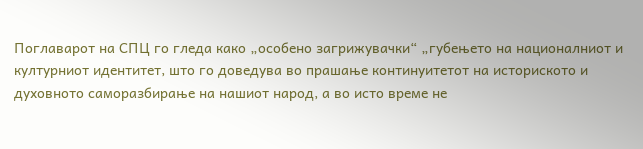Поглаварот на СПЦ го гледа како „особено загрижувачки“ „губењето на националниот и културниот идентитет, што го доведува во прашање континуитетот на историското и духовното саморазбирање на нашиот народ, а во исто време не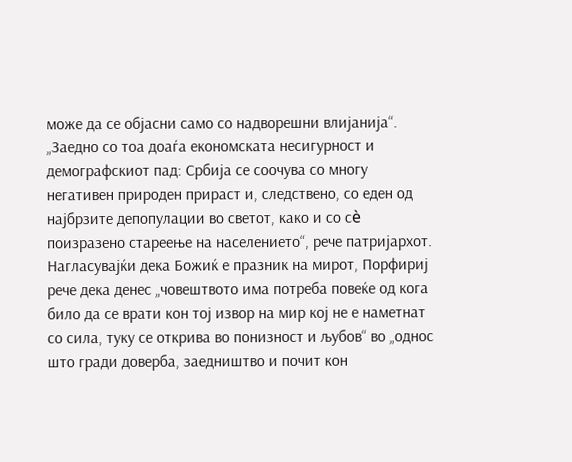може да се објасни само со надворешни влијанија“.
„Заедно со тоа доаѓа економската несигурност и демографскиот пад: Србија се соочува со многу негативен природен прираст и, следствено, со еден од најбрзите депопулации во светот, како и со сè поизразено стареење на населението“, рече патријархот.
Нагласувајќи дека Божиќ е празник на мирот, Порфириј рече дека денес „човештвото има потреба повеќе од кога било да се врати кон тој извор на мир кој не е наметнат со сила, туку се открива во понизност и љубов“ во „однос што гради доверба, заедништво и почит кон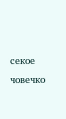секое човечко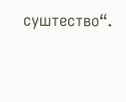суштество“.